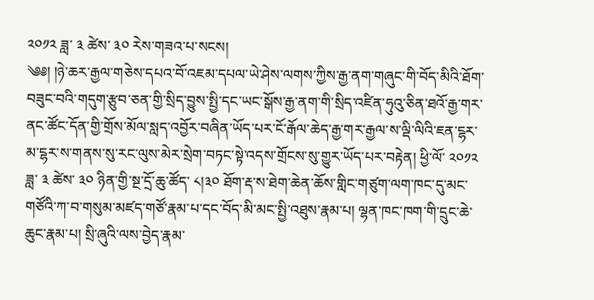༢༠༡༢ ཟླ་ ༣ ཚེས་ ༣༠ རེས་གཟའ་པ་སངས།
༄༅། །ཉེ་ཆར་རྒྱལ་གཅེས་དཔའ་བོ་འཇམ་དཔལ་ཡེ་ཤེས་ལགས་ཀྱིས་རྒྱ་ནག་གཞུང་གི་བོད་མིའི་ཐོག་བཟུང་བའི་གདུག་རྩུབ་ཅན་གྱི་སྲིད་བྱུས་སྤྱི་དང་ཡང་སྒོས་རྒྱ་ནག་གི་སྲིད་འཛིན་ཧུའུ་ཅིན་ཐའོ་རྒྱ་གར་ནང་ཚོང་དོན་གྱི་གྲོས་མོལ་སླད་འབྱོར་བཞིན་ཡོད་པར་ངོ་རྒོལ་ཆེད་རྒྱ་གར་རྒྱལ་ས་ལྡི་ལིའི་ཇན་ངྷར་མ་ངྷར་ས་གནས་སུ་རང་ལུས་མེར་སྲེག་བཏང་སྟེ་འདས་གྲོངས་སུ་གྱུར་ཡོད་པར་བརྟེན། ཕྱི་ལོ་ ༢༠༡༢ ཟླ་ ༣ ཚེས་ ༣༠ ཉིན་གྱི་སྔ་དྲོ་ཆུ་ཚོད་ ༨།༣༠ ཐོག་རྡ་ས་ཐེག་ཆེན་ཆོས་གླིང་གཙུག་ལག་ཁང་དུ་མང་གཙོའི་ཀ་བ་གསུམ་མཛད་གཙོ་རྣམ་པ་དང་བོད་མི་མང་སྤྱི་འཐུས་རྣམ་པ། ལྷན་ཁང་ཁག་གི་དྲུང་ཆེ་ཆུང་རྣམ་པ། སྲི་ཞུའི་ལས་བྱེད་རྣམ་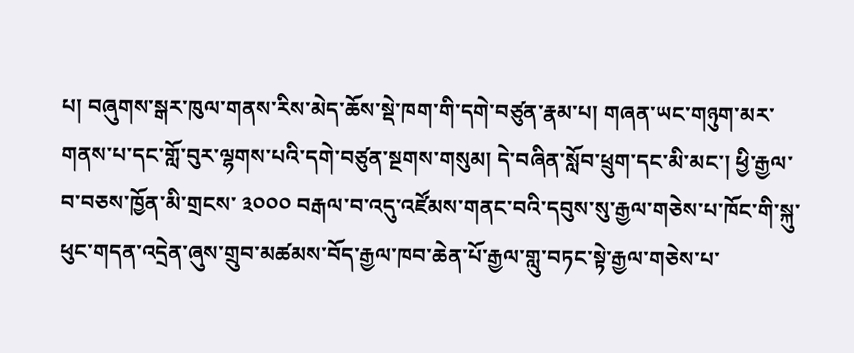པ། བཞུགས་སྒར་ཁུལ་གནས་རིས་མེད་ཆོས་སྡེ་ཁག་གི་དགེ་བཙུན་རྣམ་པ། གཞན་ཡང་གཉུག་མར་གནས་པ་དང་གློ་བུར་ལྷགས་པའི་དགེ་བཙུན་སྔགས་གསུམ། དེ་བཞིན་སློབ་ཕྲུག་དང་མི་མང་། ཕྱི་རྒྱལ་བ་བཅས་ཁྱོན་མི་གྲངས་ ༣༠༠༠ བརྒལ་བ་འདུ་འཛོམས་གནང་བའི་དབུས་སུ་རྒྱལ་གཅེས་པ་ཁོང་གི་སྐུ་ཕུང་གདན་འདྲེན་ཞུས་གྲུབ་མཚམས་བོད་རྒྱལ་ཁབ་ཆེན་པོ་རྒྱལ་གླུ་བཏང་སྟེ་རྒྱལ་གཅེས་པ་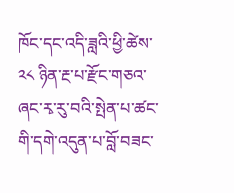ཁོང་དང་འདི་ཟླའི་ཕྱི་ཚེས་ ༢༨ ཉིན་རྔ་པ་རྫོང་གཅའ་ཞང་རྭ་རུ་བའི་སྤེན་པ་ཚང་གི་དགེ་འདུན་པ་བློ་བཟང་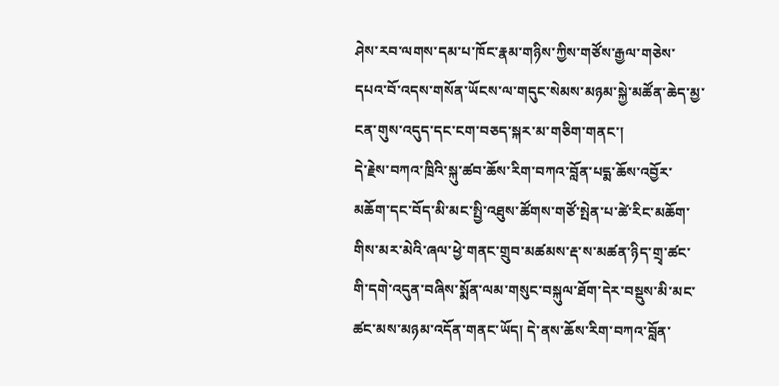ཤེས་རབ་ལགས་དམ་པ་ཁོང་རྣམ་གཉིས་ཀྱིས་གཙོས་རྒྱལ་གཅེས་དཔའ་བོ་འདས་གསོན་ཡོངས་ལ་གདུང་སེམས་མཉམ་སྐྱེ་མཚོན་ཆེད་མྱ་ངན་གུས་འདུད་དང་ངག་བཅད་སྐར་མ་གཅིག་གནང་།
དེ་རྗེས་བཀའ་ཁྲིའི་སྐུ་ཚབ་ཆོས་རིག་བཀའ་བློན་པདྨ་ཆོས་འབྱོར་མཆོག་དང་བོད་མི་མང་སྤྱི་འཐུས་ཚོགས་གཙོ་སྤེན་པ་ཚེ་རིང་མཆོག་གིས་མར་མེའི་ཞལ་ཕྱེ་གནང་གྲུབ་མཚམས་རྡ་ས་མཚན་ཉིད་གྲྭ་ཚང་གི་དགེ་འདུན་བཞིས་སྨོན་ལམ་གསུང་བསྐུལ་ཐོག་དེར་བསྡུས་མི་མང་ཚང་མས་མཉམ་འདོན་གནང་ཡོད། དེ་ནས་ཆོས་རིག་བཀའ་བློན་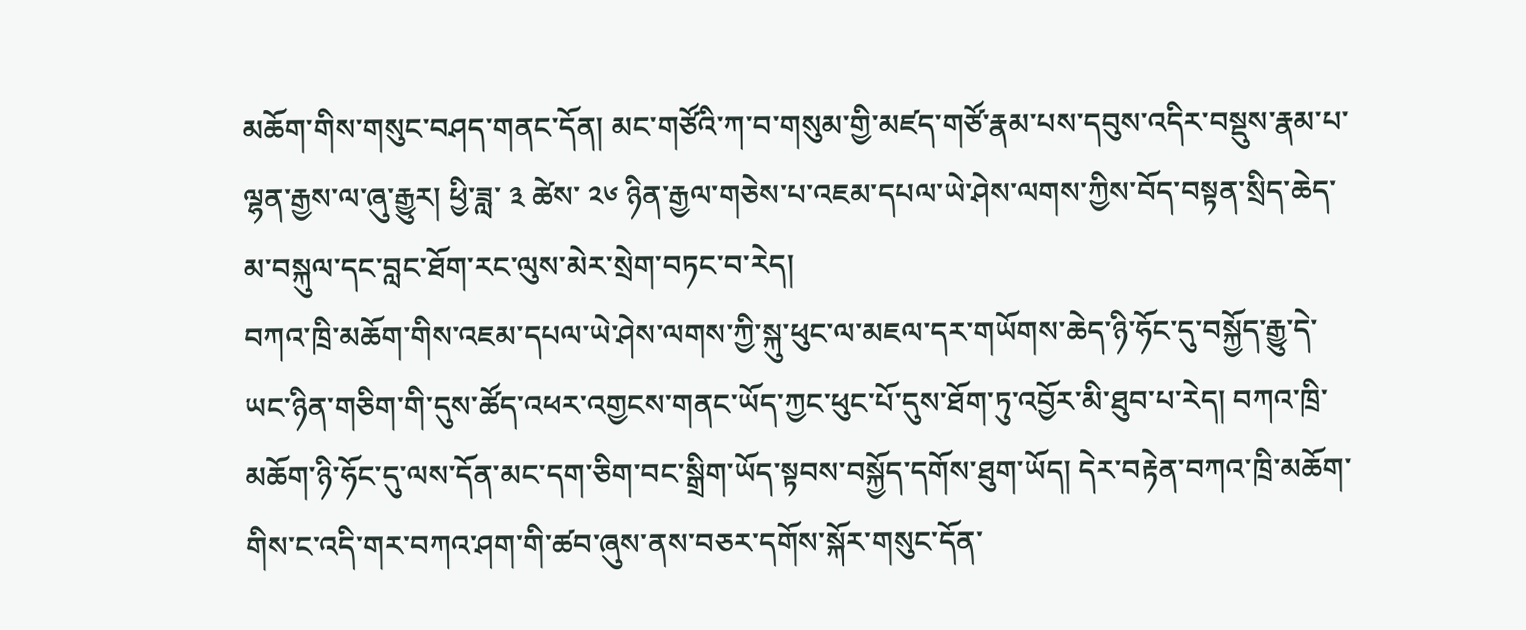མཆོག་གིས་གསུང་བཤད་གནང་དོན། མང་གཙོའི་ཀ་བ་གསུམ་གྱི་མཛད་གཙོ་རྣམ་པས་དབུས་འདིར་བསྡུས་རྣམ་པ་ལྷན་རྒྱས་ལ་ཞུ་རྒྱུར། ཕྱི་ཟླ་ ༣ ཚེས་ ༢༦ ཉིན་རྒྱལ་གཅེས་པ་འཇམ་དཔལ་ཡེ་ཤེས་ལགས་ཀྱིས་བོད་བསྟན་སྲིད་ཆེད་མ་བསྐུལ་དང་བླང་ཐོག་རང་ལུས་མེར་སྲེག་བཏང་བ་རེད།
བཀའ་ཁྲི་མཆོག་གིས་འཇམ་དཔལ་ཡེ་ཤེས་ལགས་ཀྱི་སྐུ་ཕུང་ལ་མཇལ་དར་གཡོགས་ཆེད་ཉི་ཧོང་དུ་བསྐྱོད་རྒྱུ་དེ་ཡང་ཉིན་གཅིག་གི་དུས་ཚོད་འཕར་འགྱངས་གནང་ཡོད་ཀྱང་ཕུང་པོ་དུས་ཐོག་ཏུ་འབྱོར་མི་ཐུབ་པ་རེད། བཀའ་ཁྲི་མཆོག་ཉི་ཧོང་དུ་ལས་དོན་མང་དག་ཅིག་བང་སྒྲིག་ཡོད་སྟབས་བསྐྱོད་དགོས་ཐུག་ཡོད། དེར་བརྟེན་བཀའ་ཁྲི་མཆོག་གིས་ང་འདི་གར་བཀའ་ཤག་གི་ཚབ་ཞུས་ནས་བཅར་དགོས་སྐོར་གསུང་དོན་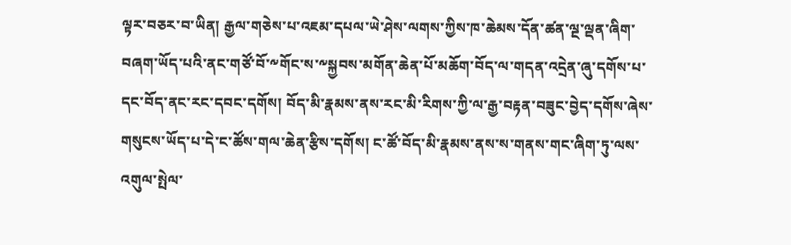ལྟར་བཅར་བ་ཡིན། རྒྱལ་གཅེས་པ་འཇམ་དཔལ་ཡེ་ཤེས་ལགས་ཀྱིས་ཁ་ཆེམས་དོན་ཚན་ལྔ་ལྡན་ཞིག་བཞག་ཡོད་པའི་ནང་གཙོ་བོ་༸གོང་ས་༸སྐྱབས་མགོན་ཆེན་པོ་མཆོག་བོད་ལ་གདན་འདྲེན་ཞུ་དགོས་པ་དང་བོད་ནང་རང་དབང་དགོས། བོད་མི་རྣམས་ནས་རང་མི་རིགས་ཀྱི་ལ་རྒྱ་བརྟན་བཟུང་བྱེད་དགོས་ཞེས་གསུངས་ཡོད་པ་དེ་ང་ཚོས་གལ་ཆེན་རྩིས་དགོས། ང་ཚོ་བོད་མི་རྣམས་ནས་ས་གནས་གང་ཞིག་ཏུ་ལས་འགུལ་སྤེལ་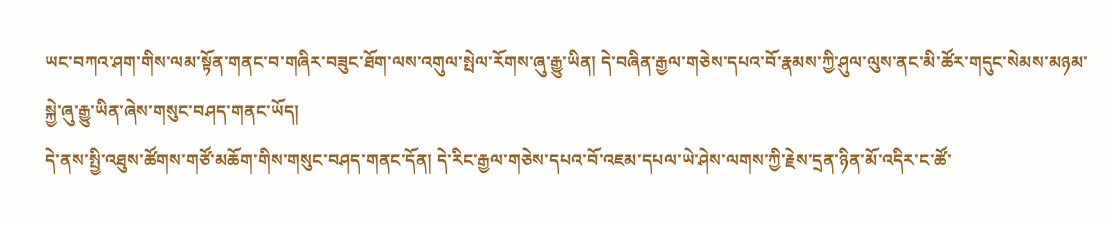ཡང་བཀའ་ཤག་གིས་ལམ་སྟོན་གནང་བ་གཞིར་བཟུང་ཐོག་ལས་འགུལ་སྤེལ་རོགས་ཞུ་རྒྱུ་ཡིན། དེ་བཞིན་རྒྱལ་གཅེས་དཔའ་བོ་རྣམས་ཀྱི་ཤུལ་ལུས་ནང་མི་ཚོར་གདུང་སེམས་མཉམ་སྐྱེ་ཞུ་རྒྱུ་ཡིན་ཞེས་གསུང་བཤད་གནང་ཡོད།
དེ་ནས་སྤྱི་འཐུས་ཚོགས་གཙོ་མཆོག་གིས་གསུང་བཤད་གནང་དོན། དེ་རིང་རྒྱལ་གཅེས་དཔའ་བོ་འཇམ་དཔལ་ཡེ་ཤེས་ལགས་ཀྱི་རྗེས་དྲན་ཉིན་མོ་འདིར་ང་ཚོ་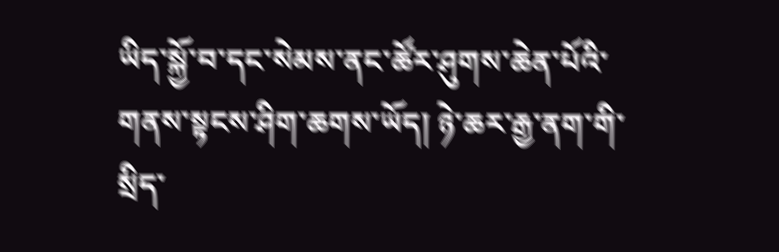ཡིད་སྐྱོ་བ་དང་སེམས་ནང་ཚོར་ཤུགས་ཆེན་པོའི་གནས་སྟངས་ཤིག་ཆགས་ཡོད། ཉེ་ཆར་རྒྱ་ནག་གི་སྲིད་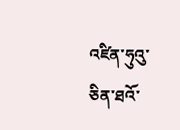འཛིན་ཧུའུ་ཅིན་ཐའོ་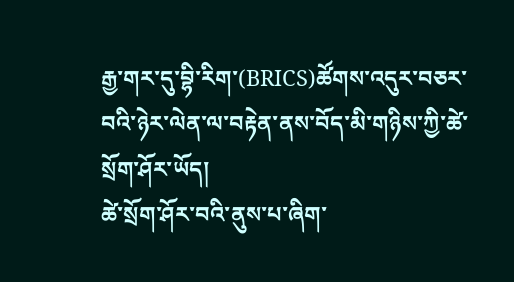རྒྱ་གར་དུ་བྷི་རིག་(BRICS)ཚོགས་འདུར་བཅར་བའི་ཉེར་ལེན་ལ་བརྟེན་ནས་བོད་མི་གཉིས་ཀྱི་ཚེ་སྲོག་ཤོར་ཡོད།
ཚེ་སྲོག་ཤོར་བའི་ནུས་པ་ཞིག་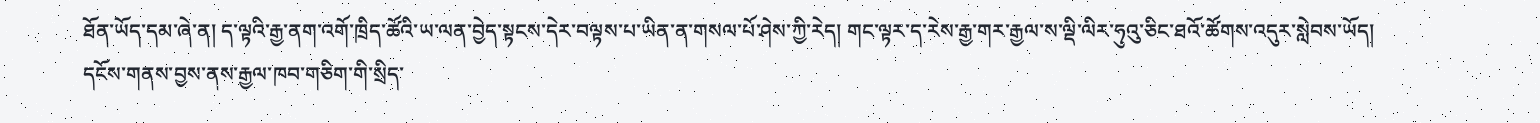ཐོན་ཡོད་དམ་ཞེ་ན། ད་ལྟའི་རྒྱ་ནག་འགོ་ཁྲིད་ཚོའི་ཡ་ལན་བྱེད་སྟངས་དེར་བལྟས་པ་ཡིན་ན་གསལ་པོ་ཤེས་ཀྱི་རེད། གང་ལྟར་ད་རེས་རྒྱ་གར་རྒྱལ་ས་ལྡི་ལིར་ཧུའུ་ཅིང་ཐའོ་ཚོགས་འདུར་སླེབས་ཡོད། དངོས་གནས་བྱས་ནས་རྒྱལ་ཁབ་གཅིག་གི་སྲིད་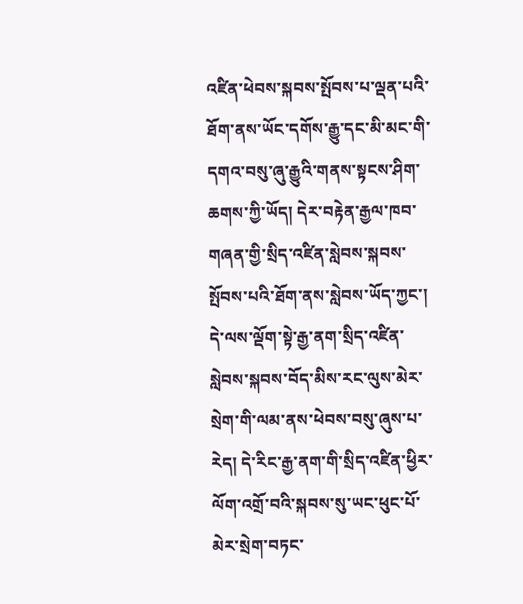འཛིན་ཕེབས་སྐབས་སྤོབས་པ་ལྡན་པའི་ཐོག་ནས་ཡོང་དགོས་རྒྱུ་དང་མི་མང་གི་དགའ་བསུ་ཞུ་རྒྱུའི་གནས་སྟངས་ཤིག་ཆགས་ཀྱི་ཡོད། དེར་བརྟེན་རྒྱལ་ཁབ་གཞན་གྱི་སྲིད་འཛིན་སླེབས་སྐབས་སྤོབས་པའི་ཐོག་ནས་སླེབས་ཡོད་ཀྱང་། དེ་ལས་ལྡོག་སྟེ་རྒྱ་ནག་སྲིད་འཛིན་སླེབས་སྐབས་བོད་མིས་རང་ལུས་མེར་སྲེག་གི་ལམ་ནས་ཕེབས་བསུ་ཞུས་པ་རེད། དེ་རིང་རྒྱ་ནག་གི་སྲིད་འཛིན་ཕྱིར་ལོག་འགྲོ་བའི་སྐབས་སུ་ཡང་ཕུང་པོ་མེར་སྲེག་བཏང་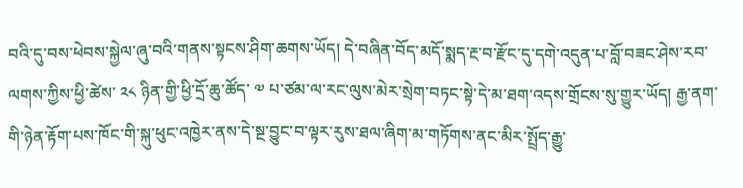བའི་དུ་བས་ཕེབས་སྐྱེལ་ཞུ་བའི་གནས་སྟངས་ཤིག་ཆགས་ཡོད། དེ་བཞིན་བོད་མདོ་སྨད་རྔ་བ་རྫོང་དུ་དགེ་འདུན་པ་བློ་བཟང་ཤེས་རབ་ལགས་ཀྱིས་ཕྱི་ཚེས་ ༢༨ ཉིན་གྱི་ཕྱི་དྲོ་ཆུ་ཚོད་ ༧ པ་ཙམ་ལ་རང་ལུས་མེར་སྲེག་བཏང་སྟེ་དེ་མ་ཐག་འདས་གྲོངས་སུ་གྱུར་ཡོད། རྒྱ་ནག་གི་ཉེན་རྟོག་པས་ཁོང་གི་སྐུ་ཕུང་འཁྱེར་ནས་དེ་སྔ་བྱུང་བ་ལྟར་རུས་ཐལ་ཞིག་མ་གཏོགས་ནང་མིར་སྤྲོད་རྒྱུ་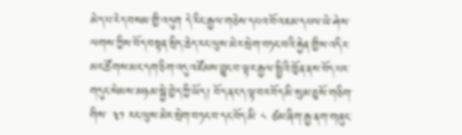མེད་པ་རེད་བསམ་གྱི་འདུག དེ་རིང་རྒྱལ་གཅེས་དཔའ་བོ་འཇམ་དཔལ་ཡེ་ཤེས་ལགས་ཀྱིས་བོད་བསྟན་སྲིད་ཆེད་རང་ལུས་མེར་སྲེག་བཏང་བའི་རྐྱེན་གྱིས་འདིར་མང་ཚོགས་མང་དག་ཅིག་འདུ་འཛོམས་བྱུང་བ་ལྟར་རྒྱལ་སྤྱིའི་ཁྱོན་ནས་བོད་པར་གདུང་སེམས་མཉམ་སྐྱེ་བྱེད་ཀྱི་ཡོད། བོད་ནང་ད་ལྟ་བར་བོད་མི་སུམ་ཅུ་སོ་གཅིག་གིས་ ༣༡ རང་ལུས་མེར་སྲེག་བཏང་བ་དང་བོད་མི་ ༨ ཙམ་ཞིག་རྒྱ་ནག་གཞུང་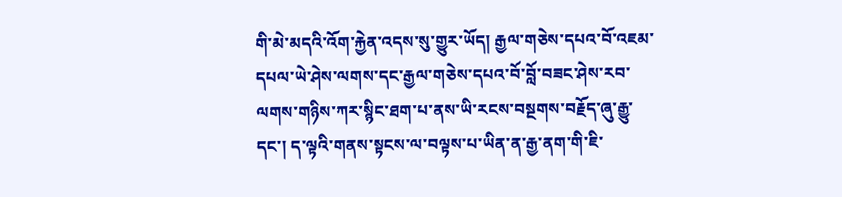གི་མེ་མདའི་འོག་རྐྱེན་འདས་སུ་གྱུར་ཡོད། རྒྱལ་གཅེས་དཔའ་བོ་འཇམ་དཔལ་ཡེ་ཤེས་ལགས་དང་རྒྱལ་གཅེས་དཔའ་བོ་བློ་བཟང་ཤེས་རབ་ལགས་གཉིས་ཀར་སྙིང་ཐག་པ་ནས་ཡི་རངས་བསྔགས་བརྗོད་ཞུ་རྒྱུ་དང་། ད་ལྟའི་གནས་སྟངས་ལ་བལྟས་པ་ཡིན་ན་རྒྱ་ནག་གི་ཇི་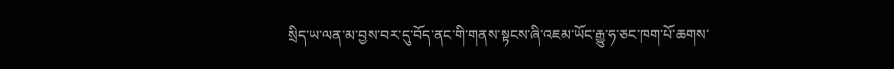སྲིད་ཡ་ལན་མ་བྱས་བར་དུ་བོད་ནང་གི་གནས་སྟངས་ཞི་འཇམ་ཡོང་རྒྱུ་ཧ་ཅང་ཁག་པོ་ཆགས་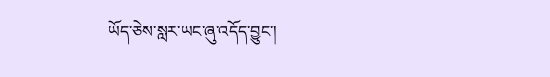ཡོད་ཅེས་སླར་ཡང་ཞུ་འདོད་བྱུང་།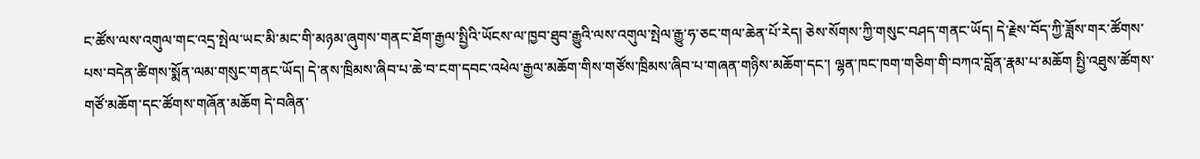ང་ཚོས་ལས་འགུལ་གང་འདྲ་སྤེལ་ཡང་མི་མང་གི་མཉམ་ཞུགས་གནང་ཐོག་རྒྱལ་སྤྱིའི་ཡོངས་ལ་ཁྱབ་ཐུབ་རྒྱུའི་ལས་འགུལ་སྤེལ་རྒྱུ་ཧ་ཅང་གལ་ཆེན་པོ་རེད། ཅེས་སོགས་ཀྱི་གསུང་བཤད་གནང་ཡོད། དེ་རྗེས་བོད་ཀྱི་ཟློས་གར་ཚོགས་པས་བདེན་ཚིགས་སྨོན་ལམ་གསུང་གནང་ཡོད། དེ་ནས་ཁྲིམས་ཞིབ་པ་ཆེ་བ་ངག་དབང་འཕེལ་རྒྱལ་མཆོག་གིས་གཙོས་ཁྲིམས་ཞིབ་པ་གཞན་གཉིས་མཆོག་དང་། ལྷན་ཁང་ཁག་གཅིག་གི་བཀའ་བློན་རྣམ་པ་མཆོག སྤྱི་འཐུས་ཚོགས་གཙོ་མཆོག་དང་ཚོགས་གཞོན་མཆོག དེ་བཞིན་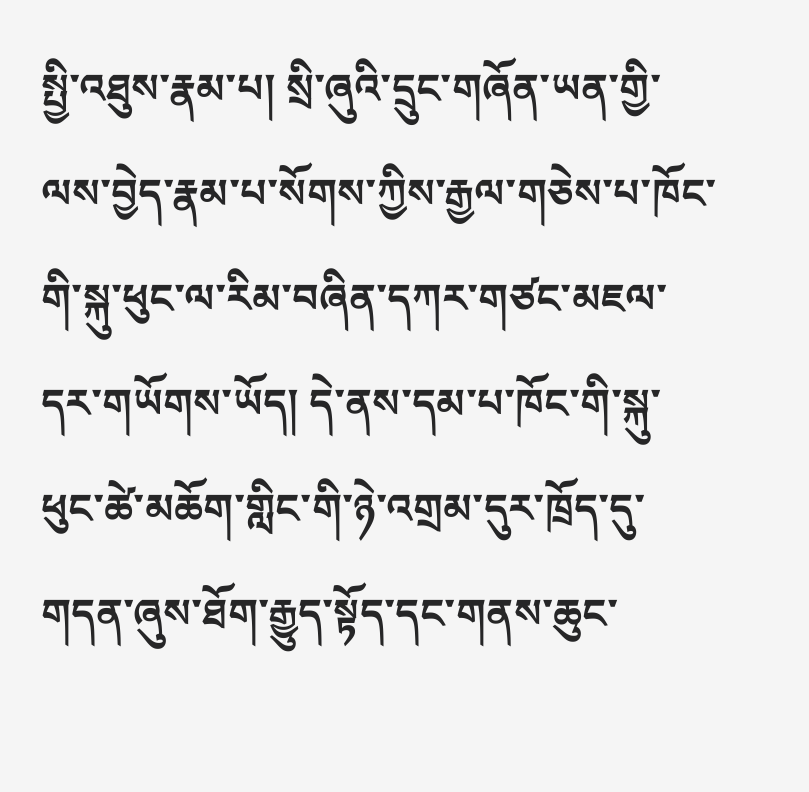སྤྱི་འཐུས་རྣམ་པ། སྲི་ཞུའི་དྲུང་གཞོན་ཡན་གྱི་ལས་བྱེད་རྣམ་པ་སོགས་ཀྱིས་རྒྱལ་གཅེས་པ་ཁོང་གི་སྐུ་ཕུང་ལ་རིམ་བཞིན་དཀར་གཙང་མཇལ་དར་གཡོགས་ཡོད། དེ་ནས་དམ་པ་ཁོང་གི་སྐུ་ཕུང་ཚེ་མཆོག་གླིང་གི་ཉེ་འགྲམ་དུར་ཁྲོད་དུ་གདན་ཞུས་ཐོག་རྒྱུད་སྟོད་དང་གནས་ཆུང་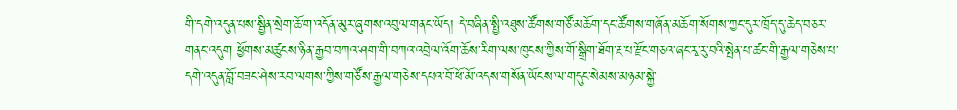གི་དགེ་འདུན་པས་སྦྱིན་སྲེག་ཆོ་ག་འདོན་མུར་ཞུགས་འབུལ་གནང་ཡོད། དེ་བཞིན་སྤྱི་འཐུས་ཚོགས་གཙོ་མཆོག་དང་ཚོགས་གཞོན་མཆོག་སོགས་ཀྱང་དུར་ཁྲོད་དུ་ཆེད་བཅར་གནང་འདུག ཕྱོགས་མཚུངས་ཉིན་རྒྱབ་བཀའ་ཤག་གི་བཀའ་འབྲེལ་འོག་ཆོས་རིག་ལས་ཁུངས་ཀྱིས་གོ་སྒྲིག་ཐོག་རྔ་པ་རྫོང་གཅའ་ཞང་རྭ་རུ་བའི་སྤེན་པ་ཚང་གི་རྒྱལ་གཅེས་པ་དགེ་འདུན་བློ་བཟང་ཤེས་རབ་ལགས་ཀྱིས་གཙོས་རྒྱལ་གཅེས་དཔའ་བོ་ཕོ་མོ་འདས་གསོན་ཡོངས་ལ་གདུང་སེམས་མཉམ་སྐྱེ་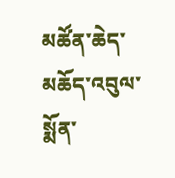མཚོན་ཆེད་མཆོད་འབུལ་སྨོན་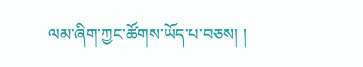ལམ་ཞིག་ཀྱང་ཚོགས་ཡོད་པ་བཅས། །